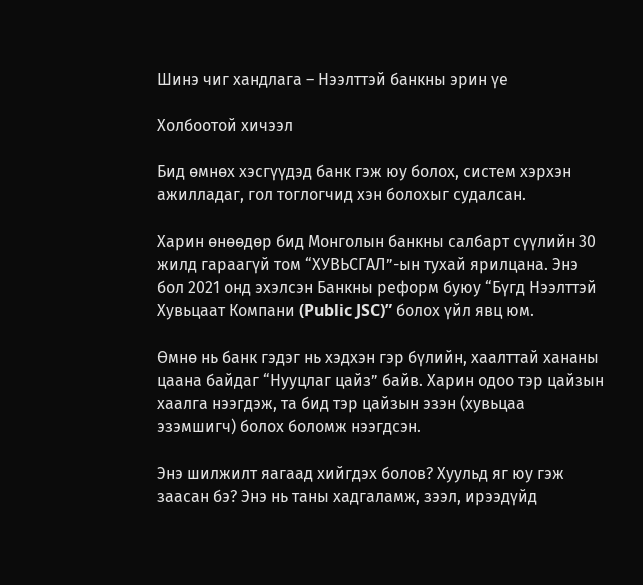Шинэ чиг хандлага – Нээлттэй банкны эрин үе

Холбоотой хичээл

Бид өмнөх хэсгүүдэд банк гэж юу болох, систем хэрхэн ажилладаг, гол тоглогчид хэн болохыг судалсан.

Харин өнөөдөр бид Монголын банкны салбарт сүүлийн 30 жилд гараагүй том “ХУВЬСГАЛ”-ын тухай ярилцана. Энэ бол 2021 онд эхэлсэн Банкны реформ буюу “Бүгд Нээлттэй Хувьцаат Компани (Public JSC)” болох үйл явц юм.

Өмнө нь банк гэдэг нь хэдхэн гэр бүлийн, хаалттай хананы цаана байдаг “Нууцлаг цайз” байв. Харин одоо тэр цайзын хаалга нээгдэж, та бид тэр цайзын эзэн (хувьцаа эзэмшигч) болох боломж нээгдсэн.

Энэ шилжилт яагаад хийгдэх болов? Хуульд яг юу гэж заасан бэ? Энэ нь таны хадгаламж, зээл, ирээдүйд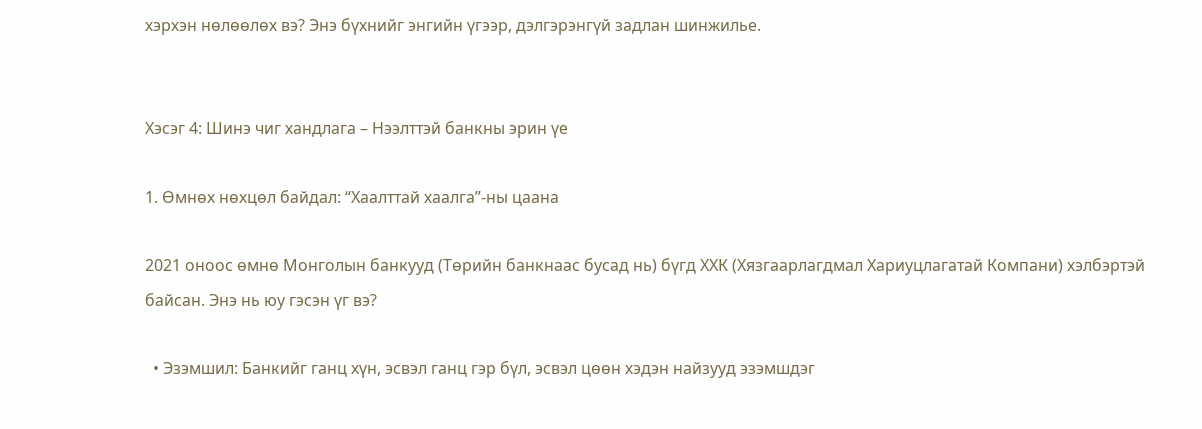хэрхэн нөлөөлөх вэ? Энэ бүхнийг энгийн үгээр, дэлгэрэнгүй задлан шинжилье.


Хэсэг 4: Шинэ чиг хандлага – Нээлттэй банкны эрин үе

1. Өмнөх нөхцөл байдал: “Хаалттай хаалга”-ны цаана

2021 оноос өмнө Монголын банкууд (Төрийн банкнаас бусад нь) бүгд ХХК (Хязгаарлагдмал Хариуцлагатай Компани) хэлбэртэй байсан. Энэ нь юу гэсэн үг вэ?

  • Эзэмшил: Банкийг ганц хүн, эсвэл ганц гэр бүл, эсвэл цөөн хэдэн найзууд эзэмшдэг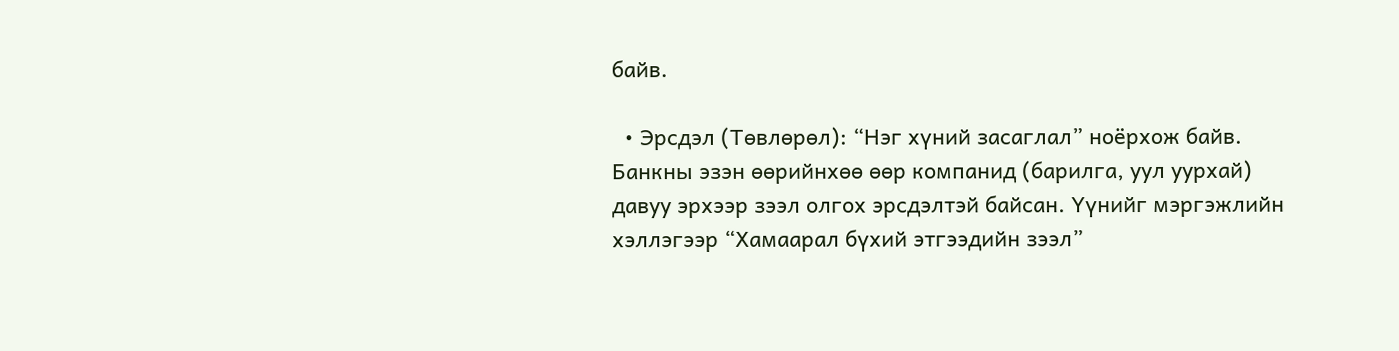байв.

  • Эрсдэл (Төвлөрөл): “Нэг хүний засаглал” ноёрхож байв. Банкны эзэн өөрийнхөө өөр компанид (барилга, уул уурхай) давуу эрхээр зээл олгох эрсдэлтэй байсан. Үүнийг мэргэжлийн хэллэгээр “Хамаарал бүхий этгээдийн зээл”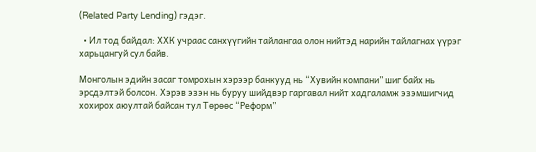(Related Party Lending) гэдэг.

  • Ил тод байдал: ХХК учраас санхүүгийн тайлангаа олон нийтэд нарийн тайлагнах үүрэг харьцангуй сул байв.

Монголын эдийн засаг томрохын хэрээр банкууд нь “Хувийн компани” шиг байх нь эрсдэлтэй болсон. Хэрэв эзэн нь буруу шийдвэр гаргавал нийт хадгаламж эзэмшигчид хохирох аюултай байсан тул Төрөөс “Реформ”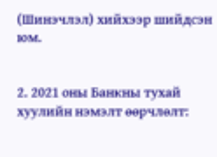(Шинэчлэл) хийхээр шийдсэн юм.


2. 2021 оны Банкны тухай хуулийн нэмэлт өөрчлөлт: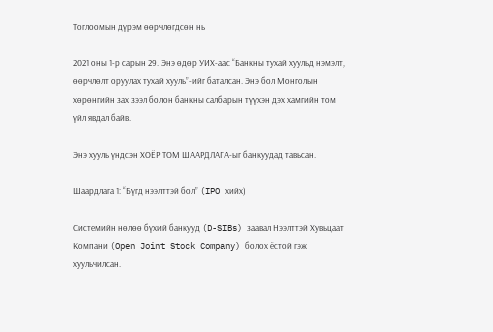Тоглоомын дүрэм өөрчлөгдсөн нь

2021 оны 1-р сарын 29. Энэ өдөр УИХ-аас “Банкны тухай хуульд нэмэлт, өөрчлөлт оруулах тухай хууль”-ийг баталсан. Энэ бол Монголын хөрөнгийн зах зээл болон банкны салбарын түүхэн дэх хамгийн том үйл явдал байв.

Энэ хууль үндсэн ХОЁР ТОМ ШААРДЛАГА-ыг банкуудад тавьсан.

Шаардлага 1: “Бүгд нээлттэй бол” (IPO хийх)

Системийн нөлөө бүхий банкууд (D-SIBs) заавал Нээлттэй Хувьцаат Компани (Open Joint Stock Company) болох ёстой гэж хуульчилсан.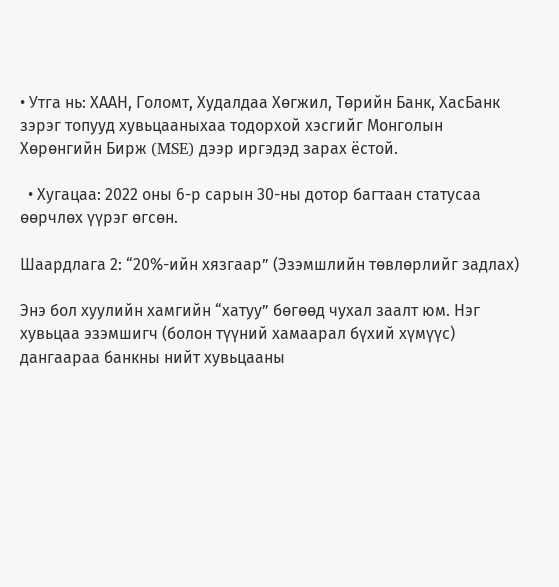• Утга нь: ХААН, Голомт, Худалдаа Хөгжил, Төрийн Банк, ХасБанк зэрэг топууд хувьцааныхаа тодорхой хэсгийг Монголын Хөрөнгийн Бирж (MSE) дээр иргэдэд зарах ёстой.

  • Хугацаа: 2022 оны 6-р сарын 30-ны дотор багтаан статусаа өөрчлөх үүрэг өгсөн.

Шаардлага 2: “20%-ийн хязгаар” (Эзэмшлийн төвлөрлийг задлах)

Энэ бол хуулийн хамгийн “хатуу” бөгөөд чухал заалт юм. Нэг хувьцаа эзэмшигч (болон түүний хамаарал бүхий хүмүүс) дангаараа банкны нийт хувьцааны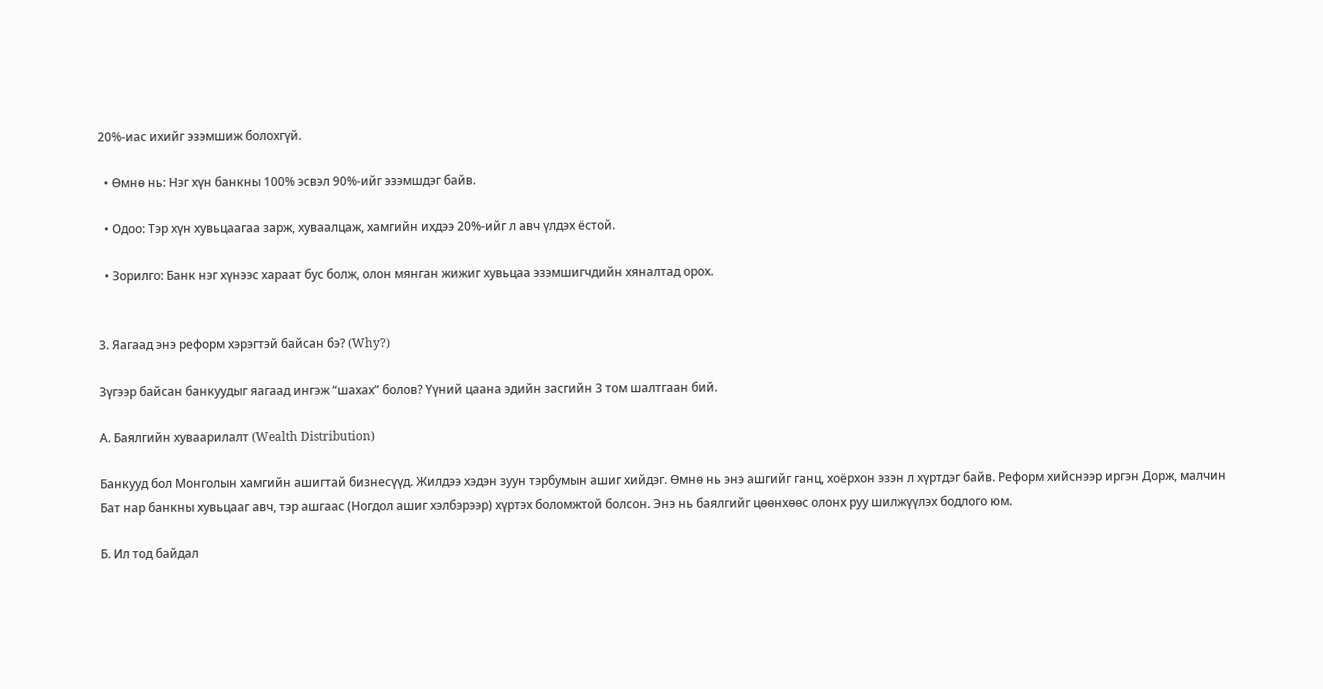20%-иас ихийг эзэмшиж болохгүй.

  • Өмнө нь: Нэг хүн банкны 100% эсвэл 90%-ийг эзэмшдэг байв.

  • Одоо: Тэр хүн хувьцаагаа зарж, хуваалцаж, хамгийн ихдээ 20%-ийг л авч үлдэх ёстой.

  • Зорилго: Банк нэг хүнээс хараат бус болж, олон мянган жижиг хувьцаа эзэмшигчдийн хяналтад орох.


3. Яагаад энэ реформ хэрэгтэй байсан бэ? (Why?)

Зүгээр байсан банкуудыг яагаад ингэж “шахах” болов? Үүний цаана эдийн засгийн 3 том шалтгаан бий.

А. Баялгийн хуваарилалт (Wealth Distribution)

Банкууд бол Монголын хамгийн ашигтай бизнесүүд. Жилдээ хэдэн зуун тэрбумын ашиг хийдэг. Өмнө нь энэ ашгийг ганц, хоёрхон эзэн л хүртдэг байв. Реформ хийснээр иргэн Дорж, малчин Бат нар банкны хувьцааг авч, тэр ашгаас (Ногдол ашиг хэлбэрээр) хүртэх боломжтой болсон. Энэ нь баялгийг цөөнхөөс олонх руу шилжүүлэх бодлого юм.

Б. Ил тод байдал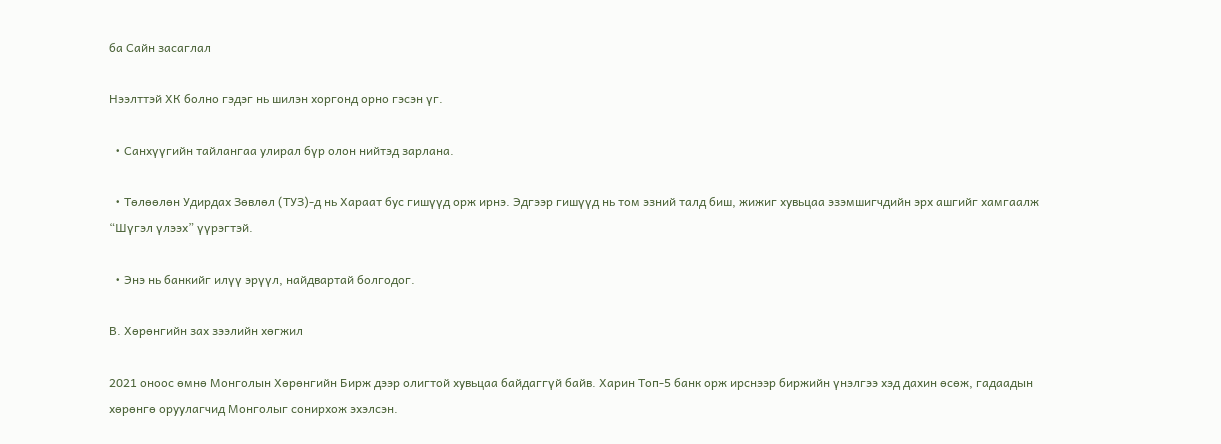ба Сайн засаглал

Нээлттэй ХК болно гэдэг нь шилэн хоргонд орно гэсэн үг.

  • Санхүүгийн тайлангаа улирал бүр олон нийтэд зарлана.

  • Төлөөлөн Удирдах Зөвлөл (ТУЗ)-д нь Хараат бус гишүүд орж ирнэ. Эдгээр гишүүд нь том эзний талд биш, жижиг хувьцаа эзэмшигчдийн эрх ашгийг хамгаалж “Шүгэл үлээх” үүрэгтэй.

  • Энэ нь банкийг илүү эрүүл, найдвартай болгодог.

В. Хөрөнгийн зах зээлийн хөгжил

2021 оноос өмнө Монголын Хөрөнгийн Бирж дээр олигтой хувьцаа байдаггүй байв. Харин Топ-5 банк орж ирснээр биржийн үнэлгээ хэд дахин өсөж, гадаадын хөрөнгө оруулагчид Монголыг сонирхож эхэлсэн.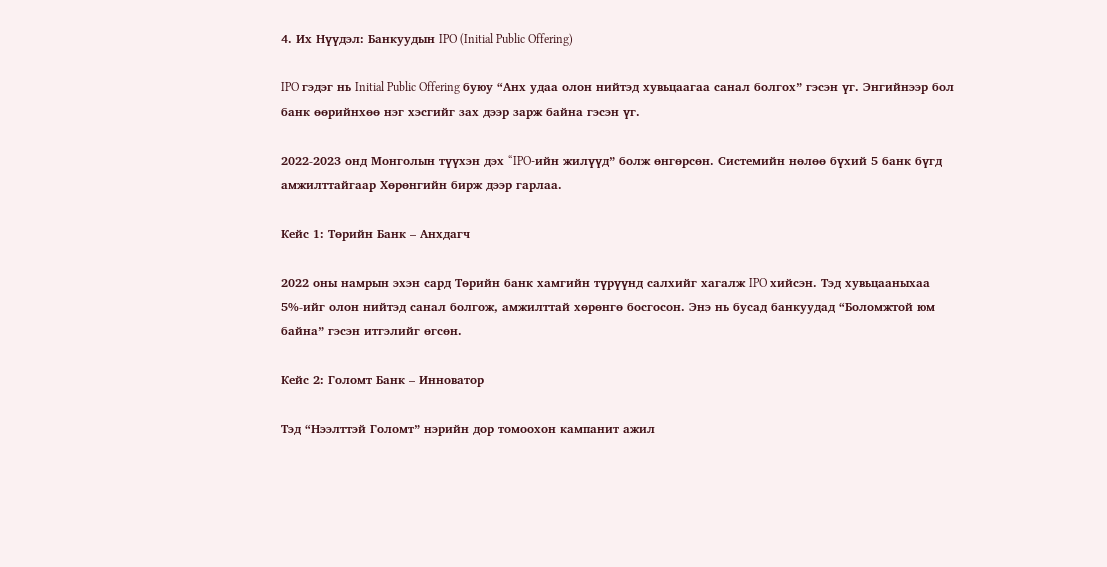4. Их Нүүдэл: Банкуудын IPO (Initial Public Offering)

IPO гэдэг нь Initial Public Offering буюу “Анх удаа олон нийтэд хувьцаагаа санал болгох” гэсэн үг. Энгийнээр бол банк өөрийнхөө нэг хэсгийг зах дээр зарж байна гэсэн үг.

2022-2023 онд Монголын түүхэн дэх “IPO-ийн жилүүд” болж өнгөрсөн. Системийн нөлөө бүхий 5 банк бүгд амжилттайгаар Хөрөнгийн бирж дээр гарлаа.

Кейс 1: Төрийн Банк – Анхдагч

2022 оны намрын эхэн сард Төрийн банк хамгийн түрүүнд салхийг хагалж IPO хийсэн. Тэд хувьцааныхаа 5%-ийг олон нийтэд санал болгож, амжилттай хөрөнгө босгосон. Энэ нь бусад банкуудад “Боломжтой юм байна” гэсэн итгэлийг өгсөн.

Кейс 2: Голомт Банк – Инноватор

Тэд “Нээлттэй Голомт” нэрийн дор томоохон кампанит ажил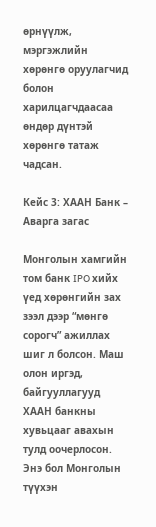өрнүүлж, мэргэжлийн хөрөнгө оруулагчид болон харилцагчдаасаа өндөр дүнтэй хөрөнгө татаж чадсан.

Кейс 3: ХААН Банк – Аварга загас

Монголын хамгийн том банк IPO хийх үед хөрөнгийн зах зээл дээр “мөнгө сорогч” ажиллах шиг л болсон. Маш олон иргэд, байгууллагууд ХААН банкны хувьцааг авахын тулд оочерлосон. Энэ бол Монголын түүхэн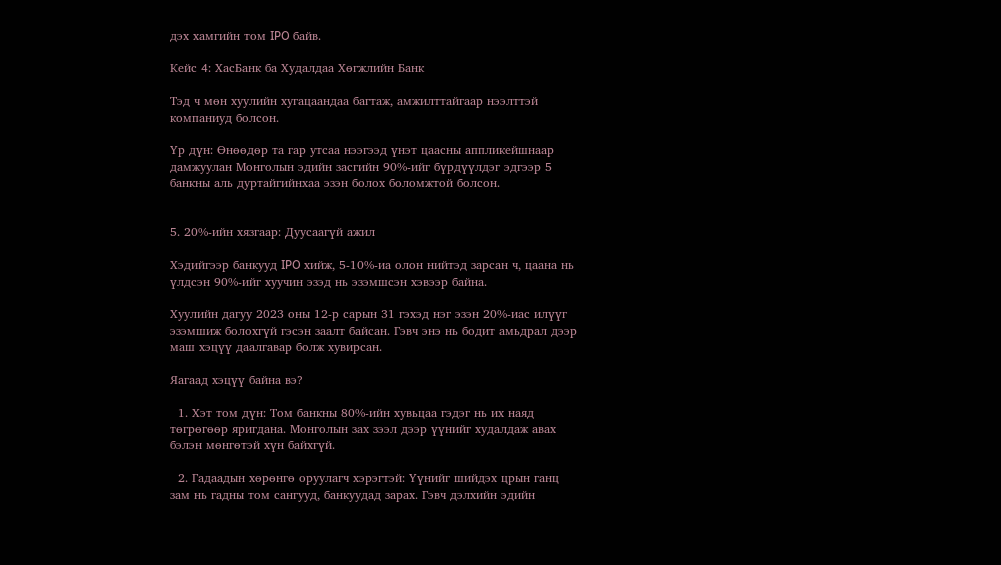дэх хамгийн том IPO байв.

Кейс 4: ХасБанк ба Худалдаа Хөгжлийн Банк

Тэд ч мөн хуулийн хугацаандаа багтаж, амжилттайгаар нээлттэй компаниуд болсон.

Үр дүн: Өнөөдөр та гар утсаа нээгээд үнэт цаасны аппликейшнаар дамжуулан Монголын эдийн засгийн 90%-ийг бүрдүүлдэг эдгээр 5 банкны аль дуртайгийнхаа эзэн болох боломжтой болсон.


5. 20%-ийн хязгаар: Дуусаагүй ажил

Хэдийгээр банкууд IPO хийж, 5-10%-иа олон нийтэд зарсан ч, цаана нь үлдсэн 90%-ийг хуучин эзэд нь эзэмшсэн хэвээр байна.

Хуулийн дагуу 2023 оны 12-р сарын 31 гэхэд нэг эзэн 20%-иас илүүг эзэмшиж болохгүй гэсэн заалт байсан. Гэвч энэ нь бодит амьдрал дээр маш хэцүү даалгавар болж хувирсан.

Яагаад хэцүү байна вэ?

  1. Хэт том дүн: Том банкны 80%-ийн хувьцаа гэдэг нь их наяд төгрөгөөр яригдана. Монголын зах зээл дээр үүнийг худалдаж авах бэлэн мөнгөтэй хүн байхгүй.

  2. Гадаадын хөрөнгө оруулагч хэрэгтэй: Үүнийг шийдэх црын ганц зам нь гадны том сангууд, банкуудад зарах. Гэвч дэлхийн эдийн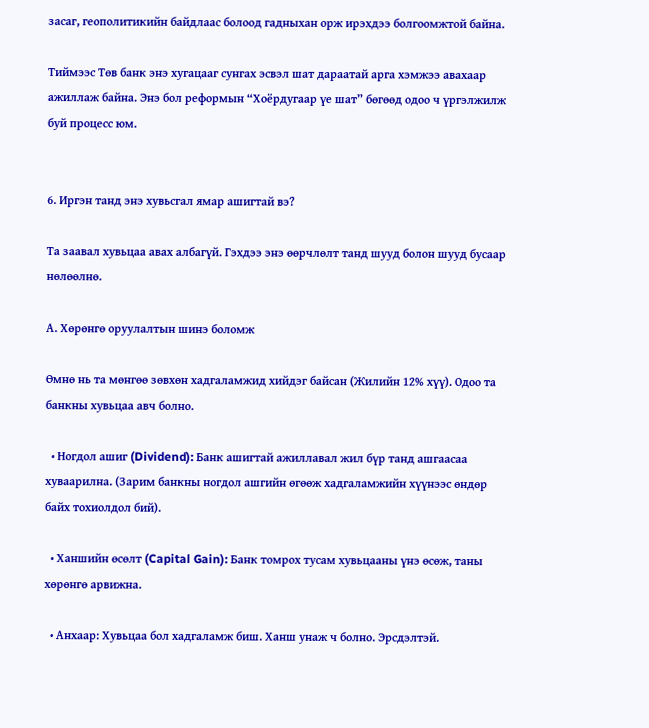засаг, геополитикийн байдлаас болоод гадныхан орж ирэхдээ болгоомжтой байна.

Тиймээс Төв банк энэ хугацааг сунгах эсвэл шат дараатай арга хэмжээ авахаар ажиллаж байна. Энэ бол реформын “Хоёрдугаар үе шат” бөгөөд одоо ч үргэлжилж буй процесс юм.


6. Иргэн танд энэ хувьсгал ямар ашигтай вэ?

Та заавал хувьцаа авах албагүй. Гэхдээ энэ өөрчлөлт танд шууд болон шууд бусаар нөлөөлнө.

А. Хөрөнгө оруулалтын шинэ боломж

Өмнө нь та мөнгөө зөвхөн хадгаламжид хийдэг байсан (Жилийн 12% хүү). Одоо та банкны хувьцаа авч болно.

  • Ногдол ашиг (Dividend): Банк ашигтай ажиллавал жил бүр танд ашгаасаа хуваарилна. (Зарим банкны ногдол ашгийн өгөөж хадгаламжийн хүүнээс өндөр байх тохиолдол бий).

  • Ханшийн өсөлт (Capital Gain): Банк томрох тусам хувьцааны үнэ өсөж, таны хөрөнгө арвижна.

  • Анхаар: Хувьцаа бол хадгаламж биш. Ханш унаж ч болно. Эрсдэлтэй.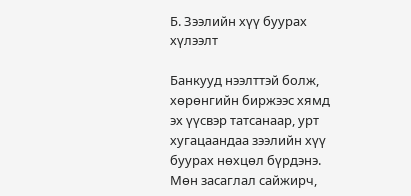Б. Зээлийн хүү буурах хүлээлт

Банкууд нээлттэй болж, хөрөнгийн биржээс хямд эх үүсвэр татсанаар, урт хугацаандаа зээлийн хүү буурах нөхцөл бүрдэнэ. Мөн засаглал сайжирч,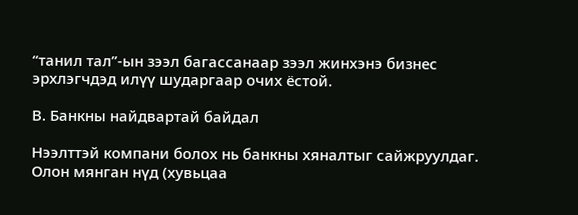“танил тал”-ын зээл багассанаар зээл жинхэнэ бизнес эрхлэгчдэд илүү шударгаар очих ёстой.

В. Банкны найдвартай байдал

Нээлттэй компани болох нь банкны хяналтыг сайжруулдаг. Олон мянган нүд (хувьцаа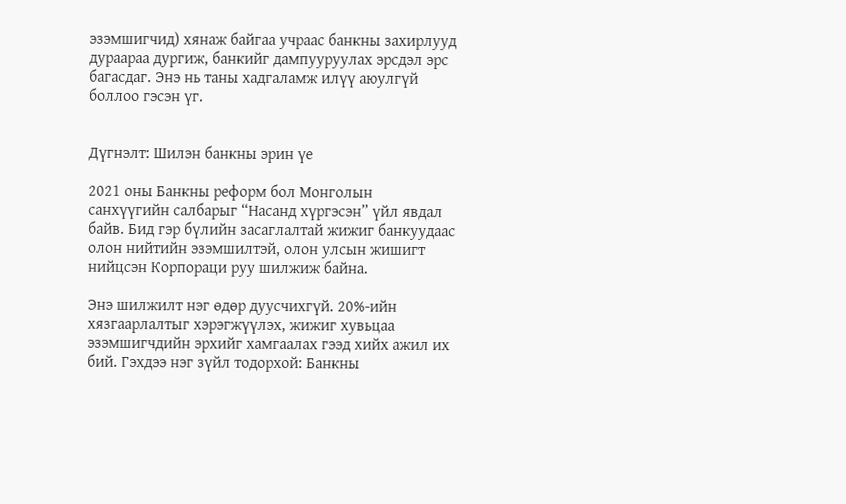эзэмшигчид) хянаж байгаа учраас банкны захирлууд дураараа дургиж, банкийг дампууруулах эрсдэл эрс багасдаг. Энэ нь таны хадгаламж илүү аюулгүй боллоо гэсэн үг.


Дүгнэлт: Шилэн банкны эрин үе

2021 оны Банкны реформ бол Монголын санхүүгийн салбарыг “Насанд хүргэсэн” үйл явдал байв. Бид гэр бүлийн засаглалтай жижиг банкуудаас олон нийтийн эзэмшилтэй, олон улсын жишигт нийцсэн Корпораци руу шилжиж байна.

Энэ шилжилт нэг өдөр дуусчихгүй. 20%-ийн хязгаарлалтыг хэрэгжүүлэх, жижиг хувьцаа эзэмшигчдийн эрхийг хамгаалах гээд хийх ажил их бий. Гэхдээ нэг зүйл тодорхой: Банкны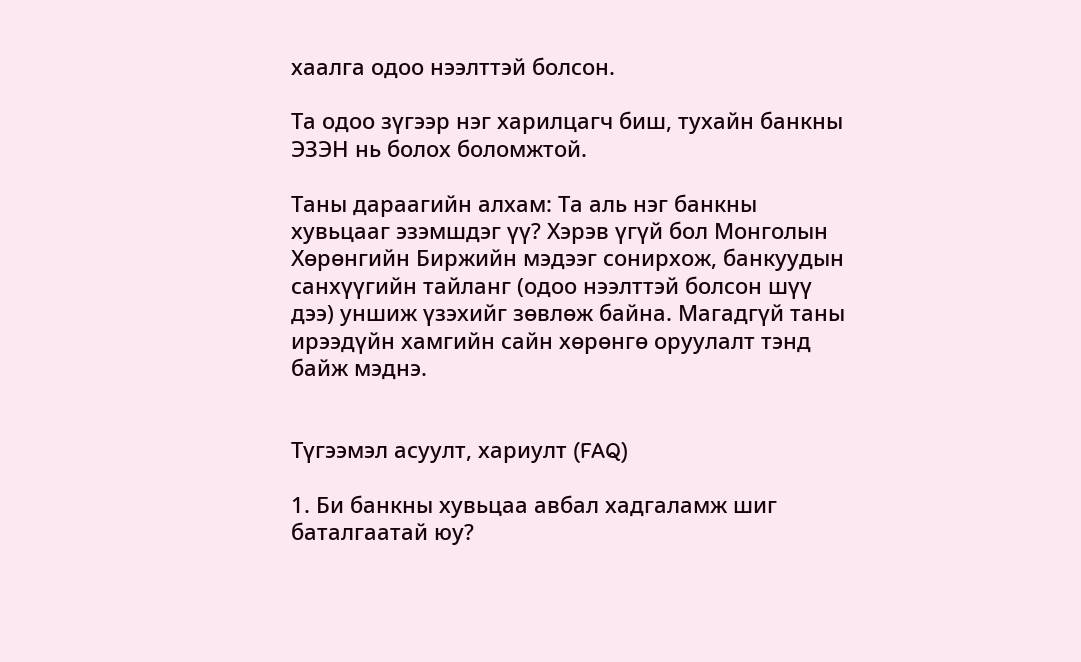хаалга одоо нээлттэй болсон.

Та одоо зүгээр нэг харилцагч биш, тухайн банкны ЭЗЭН нь болох боломжтой.

Таны дараагийн алхам: Та аль нэг банкны хувьцааг эзэмшдэг үү? Хэрэв үгүй бол Монголын Хөрөнгийн Биржийн мэдээг сонирхож, банкуудын санхүүгийн тайланг (одоо нээлттэй болсон шүү дээ) уншиж үзэхийг зөвлөж байна. Магадгүй таны ирээдүйн хамгийн сайн хөрөнгө оруулалт тэнд байж мэднэ.


Түгээмэл асуулт, хариулт (FAQ)

1. Би банкны хувьцаа авбал хадгаламж шиг баталгаатай юу?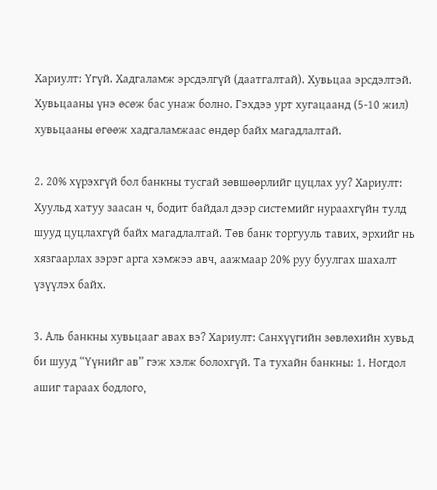Хариулт: Үгүй. Хадгаламж эрсдэлгүй (даатгалтай). Хувьцаа эрсдэлтэй. Хувьцааны үнэ өсөж бас унаж болно. Гэхдээ урт хугацаанд (5-10 жил) хувьцааны өгөөж хадгаламжаас өндөр байх магадлалтай.

2. 20% хүрэхгүй бол банкны тусгай зөвшөөрлийг цуцлах уу? Хариулт: Хуульд хатуу заасан ч, бодит байдал дээр системийг нураахгүйн тулд шууд цуцлахгүй байх магадлалтай. Төв банк торгууль тавих, эрхийг нь хязгаарлах зэрэг арга хэмжээ авч, аажмаар 20% руу буулгах шахалт үзүүлэх байх.

3. Аль банкны хувьцааг авах вэ? Хариулт: Санхүүгийн зөвлөхийн хувьд би шууд “Үүнийг ав” гэж хэлж болохгүй. Та тухайн банкны: 1. Ногдол ашиг тараах бодлого,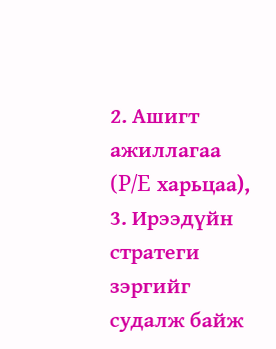2. Ашигт ажиллагаа (P/E харьцаа), 3. Ирээдүйн стратеги зэргийг судалж байж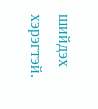шийдэх хэрэгтэй.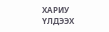ХАРИУ ҮЛДЭЭХ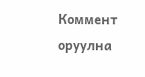Коммент оруулна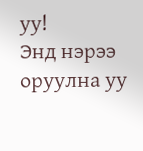уу!
Энд нэрээ оруулна уу